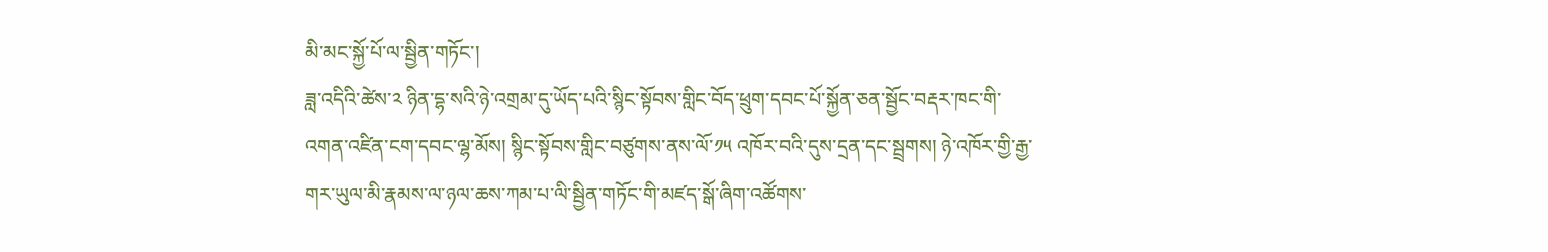མི་མང་སྐྱོ་པོ་ལ་སྦྱིན་གཏོང་།
ཟླ་འདིའི་ཚེས་༢ ཉིན་དྷ་སའི་ཉེ་འགྲམ་དུ་ཡོད་པའི་སྙིང་སྟོབས་གླིང་བོད་ཕྲུག་དབང་པོ་སྐྱོན་ཅན་སྦྱོང་བརྡར་ཁང་གི་འགན་འཛིན་ངག་དབང་ལྷ་མོས། སྙིང་སྟོབས་གླིང་བཙུགས་ནས་ལོ་༡༥ འཁོར་བའི་དུས་དྲན་དང་སྦྲགས། ཉེ་འཁོར་གྱི་རྒྱ་གར་ཡུལ་མི་རྣམས་ལ་ཉལ་ཆས་ཀམ་པ་ལི་སྦྱིན་གཏོང་གི་མཛད་སྒོ་ཞིག་འཚོགས་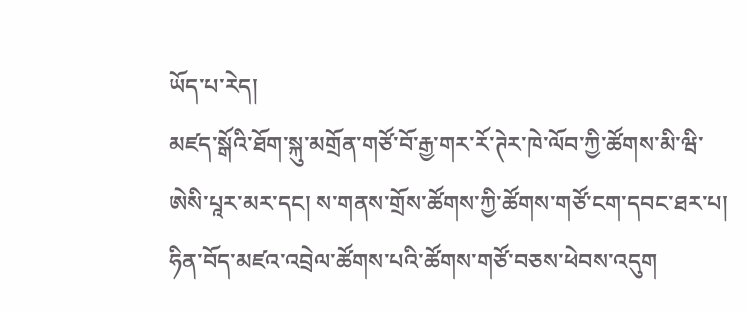ཡོད་པ་རེད།
མཛད་སྒོའི་ཐོག་སྐུ་མགྲོན་གཙོ་བོ་རྒྱ་གར་རོ་ཊེར་ཁེ་ལོབ་ཀྱི་ཚོགས་མི་ཝི་ཨེསི་པཱར་མར་དང། ས་གནས་གྲོས་ཚོགས་ཀྱི་ཚོགས་གཙོ་ངག་དབང་ཐར་པ། ཧིན་བོད་མཛའ་འབྲེལ་ཚོགས་པའི་ཚོགས་གཙོ་བཅས་ཕེབས་འདུག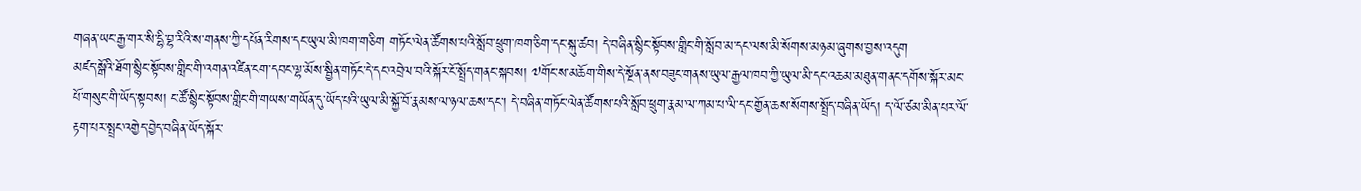གཞན་ཡང་རྒྱ་གར་སི་དྷི་བྷ་རིའི་ས་གནས་ཀྱི་དཔོན་རིགས་དང་ཡུལ་མི་ཁག་གཅིག གཏོང་ལེན་ཚོགས་པའི་སློབ་ཕྲུག་ཁག་ཅིག་དང་སྐུ་ཚབ། དེ་བཞིན་སྙིང་སྟོབས་གླིང་གི་སློབ་མ་དང་ལས་མི་སོགས་མཉམ་ཞུགས་བྱས་འདུག
མཛད་སྒོའི་ཐོག་སྙིང་སྟོབས་གླིང་གི་འགན་འཛིན་ངག་དབང་ལྷ་མོས་སྦྱིན་གཏོང་དེ་དང་འབྲེལ་བའི་སྐོར་ངོ་སྤྲོད་གནང་སྐབས། ༧གོང་ས་མཆོག་གིས་དེ་སྔོན་ནས་བཟུང་གནས་ཡུལ་རྒྱལ་ཁབ་ཀྱི་ཡུལ་མི་དང་འཆམ་མཐུན་གནང་དགོས་སྐོར་མང་པོ་གསུང་གི་ཡོད་སྟབས། ང་ཚོ་སྙིང་སྟོབས་གླིང་གི་གཡས་གཡོན་དུ་ཡོད་པའི་ཡུལ་མི་སྐྱོ་བོ་རྣམས་ལ་ཉལ་ཆས་དང་། དེ་བཞིན་གཏོང་ལེན་ཚོགས་པའི་སློབ་ཕྲུག་རྣམ་ལ་ཀམ་པ་ལི་དང་གྱོན་ཆས་སོགས་སྤྲོད་བཞིན་ཡོད། ད་ལོ་ཙམ་མིན་པར་ལོ་རྟག་པར་སྤྲང་འགྱེད་བྱེད་བཞིན་ཡོད་སྐོར་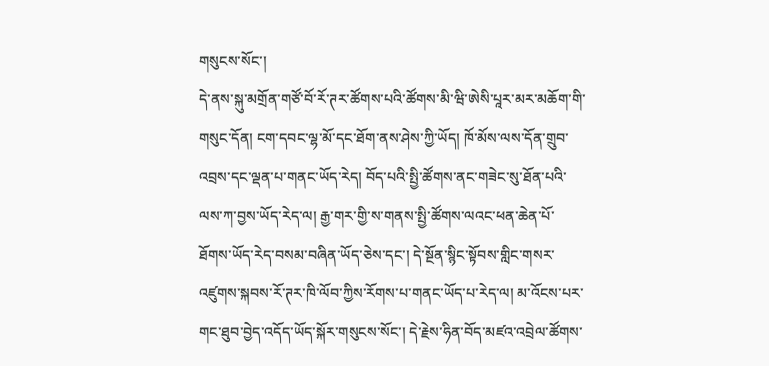གསུངས་སོང་།
དེ་ནས་སྐུ་མགྲོན་གཙོ་བོ་རོ་ཊར་ཚོགས་པའི་ཚོགས་མི་ཝི་ཨེསི་པཱར་མར་མཆོག་གི་གསུང་དོན། ངག་དབང་ལྷ་མོ་དང་ཐོག་ནས་ཤེས་ཀྱི་ཡོད། ཁོ་མོས་ལས་དོན་གྲུབ་འབྲས་དང་ལྡན་པ་གནང་ཡོད་རེད། བོད་པའི་སྤྱི་ཚོགས་ནང་གཟེང་སུ་ཐོན་པའི་ལས་ཀ་བྱས་ཡོད་རེད་ལ། རྒྱ་གར་གྱི་ས་གནས་སྤྱི་ཚོགས་ལའང་ཕན་ཆེན་པོ་ཐོགས་ཡོད་རེད་བསམ་བཞིན་ཡོད་ཅེས་དང་། དེ་སྔོན་སྙིང་སྟོབས་གླིང་གསར་འཛུགས་སྐབས་རོ་ཊར་ཁི་ལོབ་ཀྱིས་རོགས་པ་གནང་ཡོད་པ་རེད་ལ། མ་འོངས་པར་གང་ཐུབ་བྱེད་འདོད་ཡོད་སྐོར་གསུངས་སོང་། དེ་རྗེས་ཧིན་བོད་མཛའ་འབྲེལ་ཚོགས་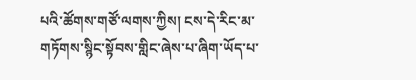པའི་ཚོགས་གཙོ་ལགས་ཀྱིས། ངས་དེ་རིང་མ་གཏོགས་སྙིང་སྟོབས་གླིང་ཞེས་པ་ཞིག་ཡོད་པ་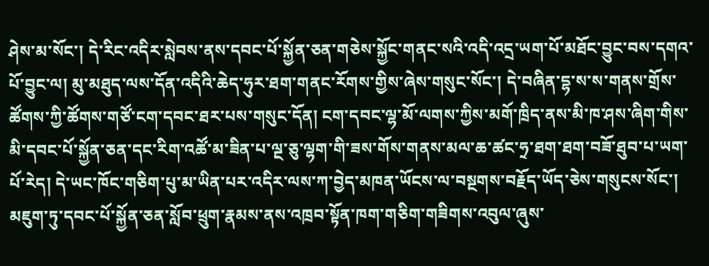ཤེས་མ་སོང་། དེ་རིང་འདིར་སླེབས་ནས་དབང་པོ་སྐྱོན་ཅན་གཅེས་སྐྱོང་གནང་སའི་འདི་འདྲ་ཡག་པོ་མཐོང་བྱུང་བས་དགའ་པོ་བྱུང་ལ། མུ་མཐུད་ལས་དོན་འདིའི་ཆེད་ཧུར་ཐག་གནང་རོགས་གྱིས་ཞེས་གསུང་སོང་། དེ་བཞིན་དྷ་ས་ས་གནས་གྲོས་ཚོགས་ཀྱི་ཚོགས་གཙོ་ངག་དབང་ཐར་པས་གསུང་དོན། ངག་དབང་ལྷ་མོ་ལགས་ཀྱིས་མགོ་ཁྲིད་ནས་མི་ཁ་ཤས་ཞིག་གིས་མི་དབང་པོ་སྐྱོན་ཅན་དང་རིག་འཚོ་མ་ཟིན་པ་ལྔ་ཅུ་ལྷག་གི་ཟས་གོས་གནས་མལ་ཆ་ཚང་ཧྲ་ཐག་ཐག་བཟོ་ཐུབ་པ་ཡག་པོ་རེད། དེ་ཡང་ཁོང་གཅིག་པུ་མ་ཡིན་པར་འདིར་ལས་ཀ་བྱེད་མཁན་ཡོངས་ལ་བསྔགས་བརྗོད་ཡོད་ཅེས་གསུངས་སོང་། མཇུག་ཏུ་དབང་པོ་སྐྱོན་ཅན་སློབ་ཕྲུག་རྣམས་ནས་འཁྲབ་སྟོན་ཁག་གཅིག་གཟིགས་འབུལ་ཞུས་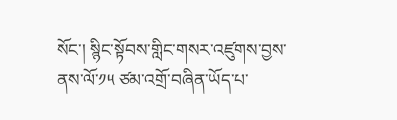སོང་། སྙིང་སྟོབས་གླིང་གསར་འཛུགས་བྱས་ནས་ལོ་༡༥ ཙམ་འགྲོ་བཞིན་ཡོད་པ་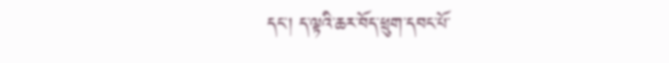དང་། ད་ལྟའི་ཆར་བོད་ཕྲུག་དབང་པོ་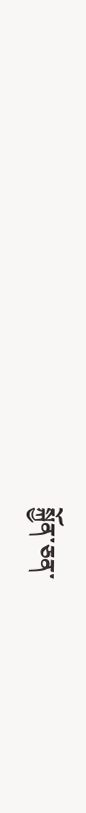སྐྱོན་ཅན་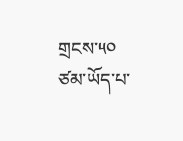གྲངས་༥༠ ཙམ་ཡོད་པ་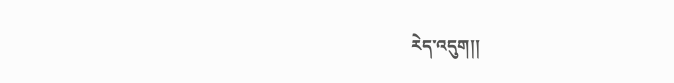རེད་འདུག།།